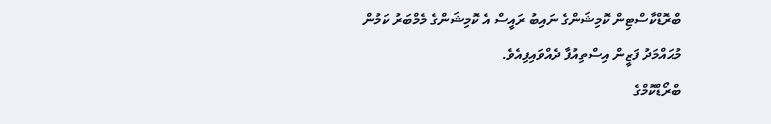ބްރޮޑްކާސްޓިން ކޮމިޝަންގެ ނައިބު ރައީސް އެ ކޮމިޝަންގެ މެމްބަރު ކަމުން މުޙައްމަދު ފަޒީން އިސްތިއުފާ ދެއްވައިފިއެވެ.
ބްރޯޑްކޮމްގެ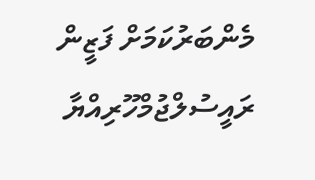މެންބަރުކަމަށް ފަޒީން ރައީސުލްޖުމްހޫރިއްޔާ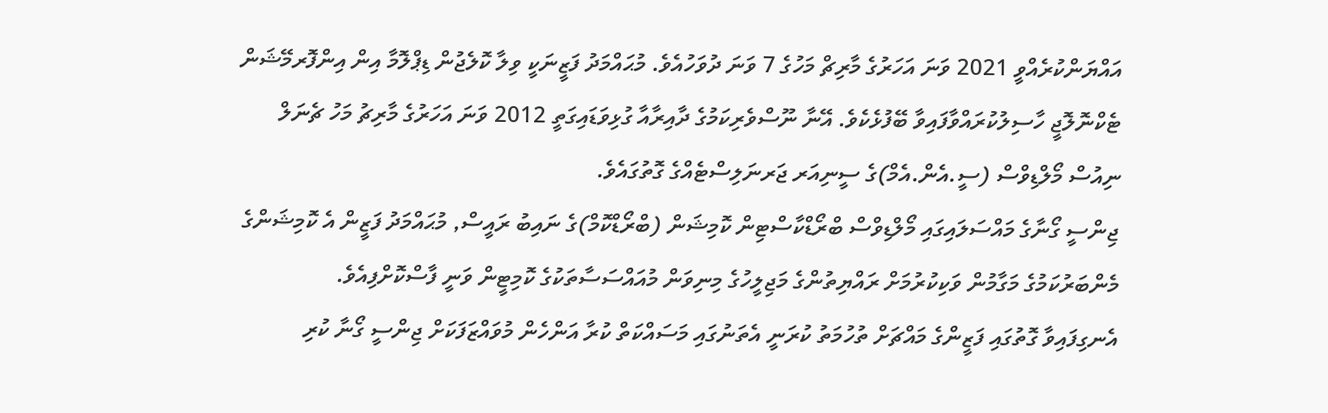އައްޔަންކުރެއްވީ 2021 ވަނަ އަހަރުގެ މާރިޗް މަހުގެ 7 ވަނަ ދުވަހުއެވެ. މުޙައްމަދު ފަޒީނަކީ ވިލާ ކޮލެޖުން ޑިޕްލޮމާ އިން އިންފޮރމޭޝަން ޓެކްނޮލޮޖީ ހާސިލުކުރައްވާފައިވާ ބޭފުޅެކެވެ. އޭނާ ނޫސްވެރިކަމުގެ ދާއިރާއާ ގުޅިވަޑައިގަތީ 2012 ވަނަ އަހަރުގެ މާރިޗު މަހު ޗެނަލް ނިއުސް މޯލްޑިވްސް (ސީ.އެން.އެމް)ގެ ސީނިއަރ ޖަރނަލިސްޓެއްގެ ގޮތުގައެވެ.
ޖިންސީ ގޯނާގެ މައްސަލައިގައި މޯލްޑިވްސް ބްރޯޑްކާސްޓިން ކޮމިޝަން (ބްރޯޑްކޮމް)ގެ ނައިބު ރައީސް, މުޙައްމަދު ފަޒީން އެ ކޮމިޝަންގެ މެންބަރުކަމުގެ މަގާމުން ވަކިކުރުމަށް ރައްޔިތުންގެ މަޖިލީހުގެ މިނިވަން މުއައްސަސާތަކުގެ ކޮމިޓީން ވަނީ ފާސްކޮށްފިއެވެ.
އެނގިފައިވާ ގޮތުގައި ފަޒީންގެ މައްޗަށް ތުހުމަތު ކުރަނީ އެތަނުގައި މަސައްކަތް ކުރާ އަންހެން މުވައްޒަފަކަށް ޖިންސީ ގޯނާ ކުރި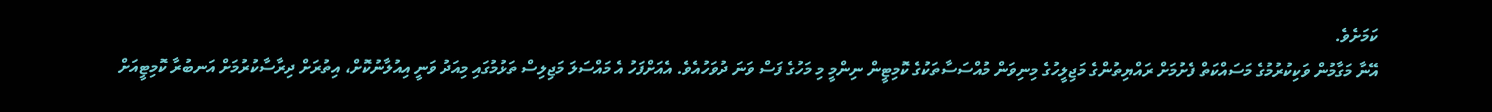ކަމަށެވެ.
އޭނާ މަގާމުން ވަކިކުރުމުގެ މަސައްކަތް ފެށުމަށް ރައްޔިތުންގެ މަޖިލީހުގެ މިނިވަން މުއްސަސާތަކުގެ ކޮމިޓީން ނިންމީ މި މަހުގެ ފަސް ވަނަ ދުވަހުއެވެ. އެއަށްފަހު އެ މައްސަލަ މަޖިލިސް ތަޅުމުގައި މިއަދު ވަނީ އިއުލާނުކޮށް، އިތުރަށް ދިރާސާކުރުމަށް އަނބުރާ ކޮމިޓީއަށް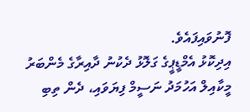ފޮނުވައިފައެވެ.
އިދިކޮޅު އެމްޑީޕީގެ ގަލޮޅު ދެކުނު ދާއިރާގެ މެންބަރު މީކާއިލް އަހުމަދު ނަސީމް ފިޔަވައި، ދެން ތިބި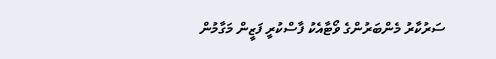ސަރުކާރު މެންބަރުންގެ ވޯޓާއެކު ފާސްކުރީ ފަޒީން މަގާމުން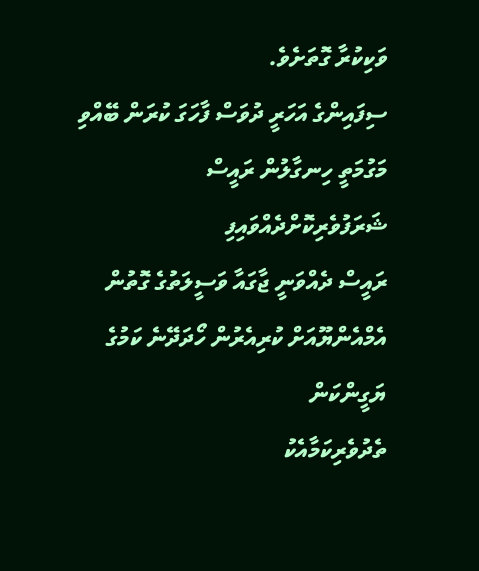ވަކިކުރާ ގޮތަށެވެ.
ސިފައިންގެ އަހަރީ ދުވަސް ފާހަގަ ކުރަން ބޭއްވި މަގުމަތީ ހިނގާލުން ރައީސް ޝަރަފުވެރިކޮށްދެއްވައިފި
ރައީސް ދެއްވަނީ ޖާގައާ ވަސީލަތުގެ ގޮތުން އެމްއެންޔޫއަށް ކުރިއެރުން ހޯދަދޭނެ ކަމުގެ ޔަގީންކަން
ތެދުވެރިކަމާއެކު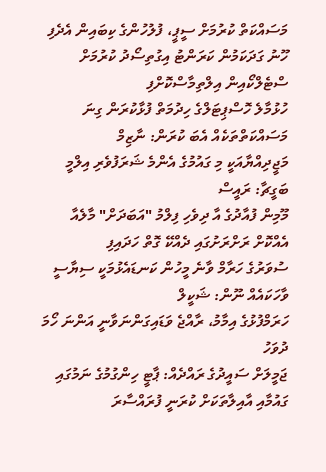މަސައްކަތް ކުރުމަށް ސީޕީ، ފުލުހުންގެ ކިބައިން އެދެފި
ހޫނު ގަދަކަމުން ކަރަންޓު އިގުތިސޯދު ކުރުމަށް ސްޓެލްކޯއިން އިލްތިމާސްކޮށްފި
ހުޅުމާލެ ހޮސްޕިޓަލްގެ ހިދުމަތް ފުޅާކުރަން ގިނަ މަސައްކަތްތަކެއް އެބަ ކުރަން: ނާޒިމް
މަޖީދިއްޔާއަކީ މި ގައުމުގެ އެންމެ ޝަރަފުވެރި އިލްމީ ބަގީޗާ: ރައީސް
މޫމިން ފުއާދުގެ އާ ދިވެހި ފިލްމު "އަބަދަށް" މާލެއާ އެއްކޮށް ރަށްރަށުގައި ދެއްކޭ ގޮތް ހަދައިފި
ސުވަރުގެ ހަރާމް ވާނެ މީހުން ކަނޑައެޅުމަކީ ސިޔާސީ ވާހަކައެއް ނޫން: ޝަކީލް
ހަރަމްފުޅުގެ އިމާމު، ރާއްޖެ ވަޑައިގަންނަވާނީ އަންނަ ހޯމަ ދުވަހު
ޖަމީލަށް ސައީދުގެ ރައްދެއް: ޕާޓީ ހިންގުމުގެ ނަމުގައި ގައުމާއި އާއިލާތަކަށް ކުރަނީ ފުރައްސާރަ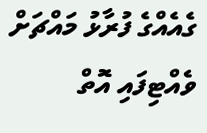ގެއެއްގެ ފުރާޅު މައްޗަށް ވެއްޓިފައި އޮތް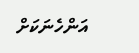އަންހެނަކަށް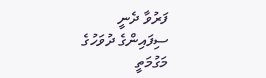ފަރުވާ ދެނީ
ސިފައިންގެ ދުވަހުގެ މަގުމަތީ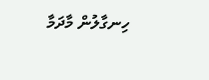ހިނގާލުން މާދަމާ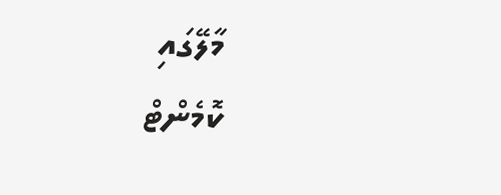މާލޭގައި
ކޮމެންޓް